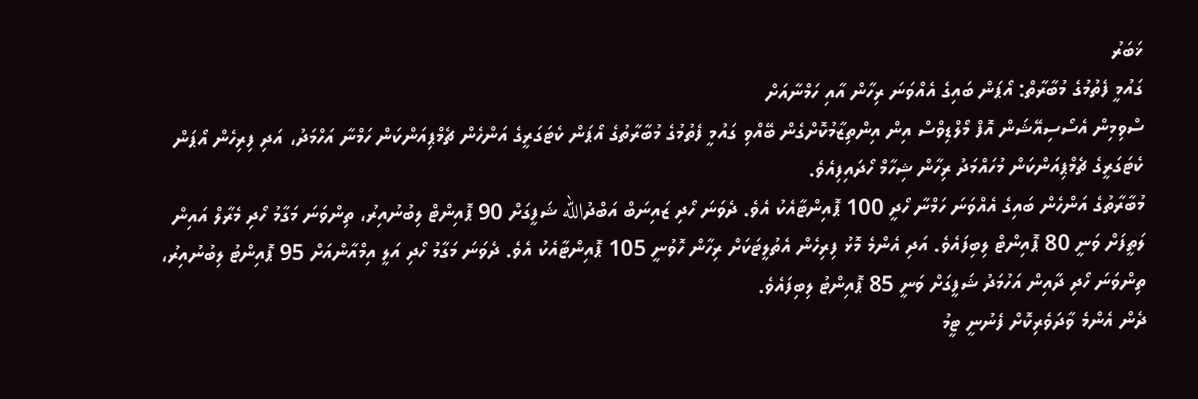ޚަބަރު
ގައުމީ ފެތުމުގެ މުބާރާތް: އޯޕަން ބައިގެ އެއްވަނަ ރިހާން އާއި ހަމްނާއަށް
ސްވިމިން އެސޯސިއޭޝަން އޮފް މޯލްޑިވްސް އިން އިންތިޒާމުކޮށްގެން ބޭއްވި ގައުމީ ފެތުމުގެ މުބާރާތުގެ އޯޕަން ކެޓަގަރީގެ އަންހެން ޗެމްޕިއަންކަން ހަމްނާ އަހްމަދު، އަދި ފިރިހެން އޯޕަން ކެޓަގަރީގެ ޗެމްޕިއަންކަން މުހައްމަދު ރިހާން ޝިހާމް ހޯދައިފިއެވެ.
މުބާރާތުގެ އަންހެން ބައިގެ އެއްވަނަ ހަމްނާ ހޯދީ 100 ޕޮއިންޓާއެކު އެވެ. ދެވަނަ ހޯދި ޒައިނަބް އަބްދުالله ޝަފީގަށް 90 ޕޮއިންޓް ލިބުނުއިރު، ތިންވަނަ މަގާމު ހޯދި މެރާލް އައިން ލަތީފަށް ވަނީ 80 ޕޮއިންޓް ލިބިފައެވެ. އަދި އެންމެ މޮޅު ފިރިހެން އެތުލީޓަކަށް ރިހާން ހޮވުނީ 105 ޕޮއިންޓާއެކު އެވެ. ދެވަނަ މަގާމު ހޯދި އަލީ އިމްއާންއަށް 95 ޕޮއިންޓު ލިބުނުއިރު، ތިންވަނަ ހޯދި ދާއިން އަހުމަދު ޝަފީގަށް ވަނީ 85 ޕޮއިންޓު ލިބިފައެވެ.
ދެން އެންމެ ވާދަވެރިކޮށް ފެނުނީ ޓީމު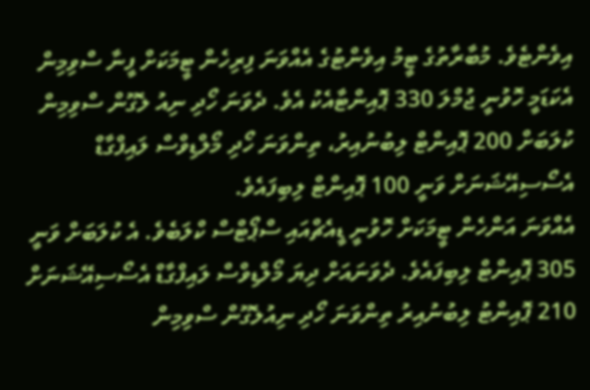އިވެންޓެވެ. މުބާރާތުގެ ޓީމު އިވެންޓުގެ އެއްވަނަ ފިރިހެން ޓީމަކަށް ފީނާ ސްވިމިން އެކަޑަމީ ހޮވުނީ ޖުމްލަ 330 ޕޮއިންޓާއެކު އެވެ. ދެވަނަ ހޯދި ނިއު ލެގޫން ސްވިމިން ކުލަބަށް 200 ޕޮއިންޓް ލިބުނުއިރު، ތިންވަނަ ހޯދި މޯލްޑިވްސް ލައިފްގާޑް އެސޯސިއޭޝަނަށް ވަނީ 100 ޕޮއިންޓް ލިބިފައެވެ.
އެއްވަނަ އަންހެން ޓީމަކަށް ހޮވުނީ ޑީއެޗްއައި ސްޕޯޓްސް ކްލަބެވެ. އެ ކުލަބަށް ވަނީ 305 ޕޮއިންޓް ލިބިފައެވެ. ދެވަނައަށް ދިޔަ މޯލްޑިވްސް ލައިފްގާޑް އެސޯސިއޭޝަނަށް 210 ޕޮއިންޓު ލިބުނުއިރު ތިންވަނަ ހޯދި ނިއުލެގޫން ސްވިމިން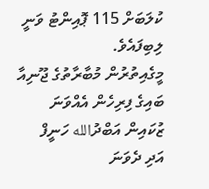ކުލަބަށް 115 ޕޮއިންޓު ވަނީ ލިބިފައެވެ.
މީގެއިތުރުން މުބާރާތުގެ ޖޫނިއާ ބައިގެ ފިރިހެން އެއްވަނަ ޒުކައިން އަބްދުالله ހަނީފް އަދި ދެވަނަ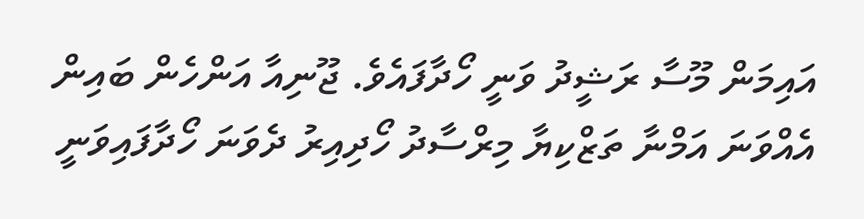އައިމަން މޫސާ ރަޝީދު ވަނީ ހޯދާފައެވެ. ޖޫނިއާ އަންހެން ބައިން އެއްވަނަ އަމްނާ ތަޒްކިޔާ މިރްސާދު ހޯދިއިރު ދެވަނަ ހޯދާފައިވަނީ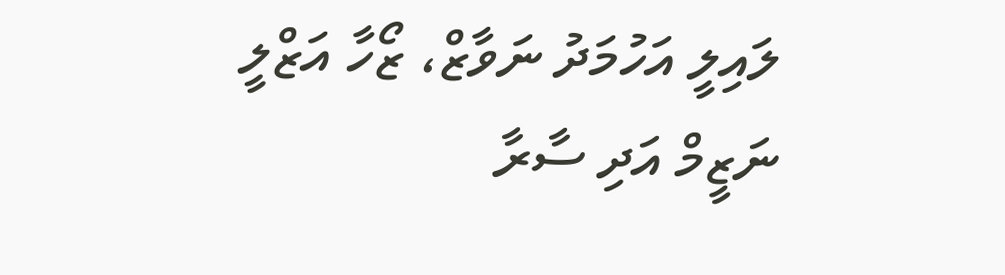ލައިލީ އަހުމަދު ނަވާޒް، ޒޯހާ އަޒްލީ ނަޒީމް އަދި ސާރާ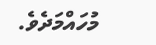މުހައްމަދެވެ.